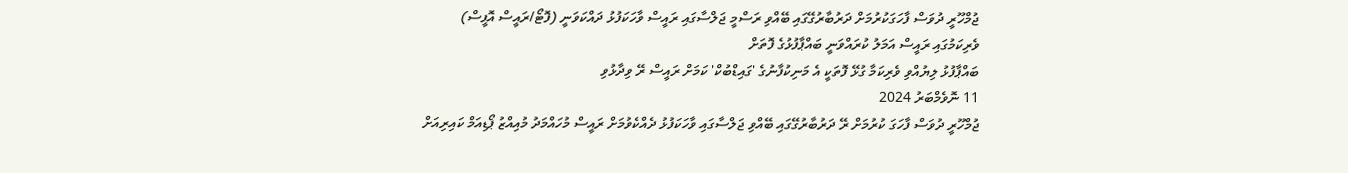ޖުމްހޫރީ ދުވަސް ފާހަގަކުރުމަށް ދަރުބާރުގޭގައި ބޭއްވި ރަސްމީ ޖަލްސާގައި ރައީސް ވާހަކަފުޅު ދައްކަވަނީ (ފޮޓޯ/ރައީސް އޮފީސް)
ވެރިކަމުގައި ރައީސް އަމަލު ކުރައްވަނީ ބައްޕާފުޅުގެ ފޮތަށް
ބައްޕާފުޅު ލިޔުއްވި ވެރިކަމާ ގުޅޭ ފޮތަކީ އެ މަނިކުފާނުގެ 'ގައިޑްބުކް' ކަމަށް ރައީސް ރޭ ވިދާޅުވި
11 ނޮވެމްބަރު 2024
ޖުމްހޫރީ ދުވަސް ފާހަގަ ކުރުމަށް ރޭ ދަރުބާރުގޭގައި ބޭއްވި ޖަލްސާގައި ވާހަކަފުޅު ދެއްކެވުމަށް ރައީސް މުހައްމަދު މުއިއްޒު ޕޯޑިއަމް ކައިރިއަށް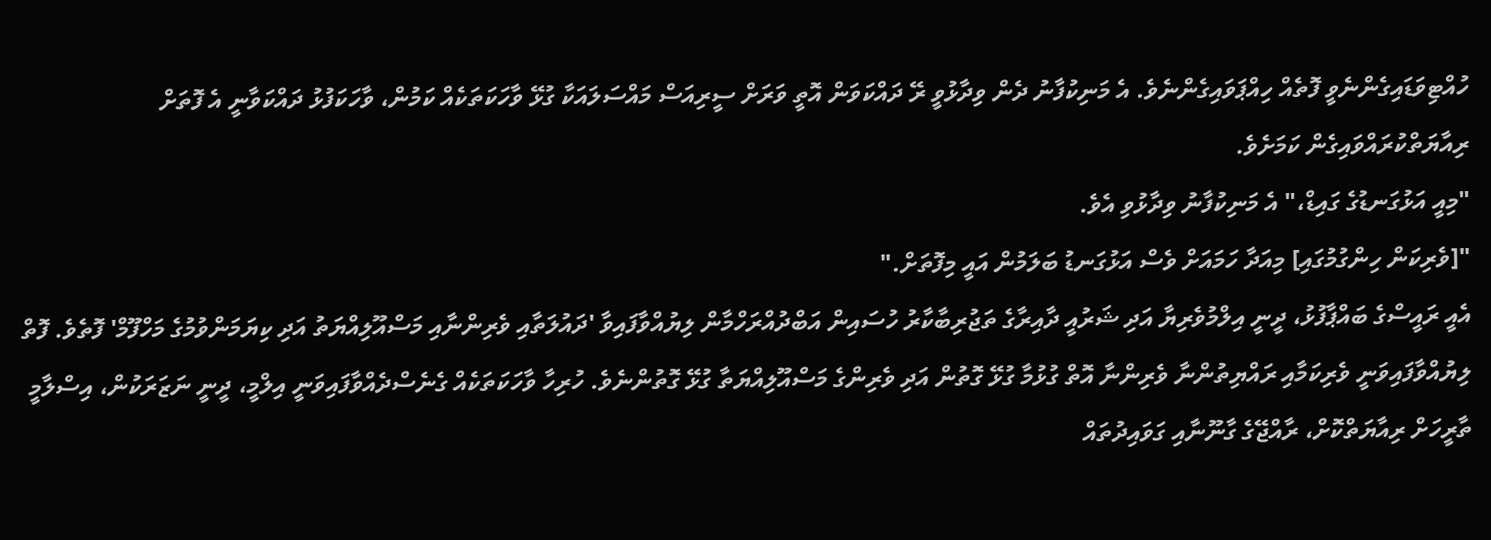ހުއްޓިވަޑައިގެންނެވީ ފޮތެއް ހިއްޕަވައިގެންނެވެ. އެ މަނިކުފާނު ދެން ވިދާޅުވީ ރޭ ދައްކަވަން އޮތީ ވަރަށް ސީރިއަސް މައްސަލައަކާ ގުޅޭ ވާހަކަތަކެއް ކަމުން، ވާހަކަފުޅު ދައްކަވާނީ އެ ފޮތަށް ރިއާޔަތްކުރައްވައިގެން ކަމަށެވެ.
"މިއީ އަޅުގަނޑުގެ ގައިޑް،" އެ މަނިކުފާނު ވިދާޅުވި އެވެ.
"[ވެރިކަން ހިންގުމުގައި] މިއަދާ ހަމައަށް ވެސް އަޅުގަނޑު ބަލަމުން އައީ މިފޮތަށް."
އެއީ ރައީސްގެ ބައްޕާފުޅު، ދީނީ އިލްމުވެރިޔާ އަދި ޝަރުއީ ދާއިރާގެ ތަޖުރިބާކާރު ހުސައިން އަބްދުއްރަހްމާން ލިޔުއްވާފައިވާ 'ދައުލަތާއި ވެރިންނާއި މަސްއޫލިއްޔަތު އަދި ކިޔަމަންވުމުގެ މަހްފޫމް' ފޮތެވެ. ފޮތް ލިޔުއްވާފައިވަނީ ވެރިކަމާއި ރައްޔިތުންނާ ވެރިންނާ އޮތް ގުޅުމާ ގުޅޭ ގޮތުން އަދި ވެރިންގެ މަސްއޫލިއްޔަތާ ގުޅޭ ގޮތުންނެވެ. ހުރިހާ ވާހަކަތަކެއް ގެނެސްދެއްވާފައިވަނީ އިލްމީ، ދީނީ ނަޒަރަކުން، އިސްލާމީ ތާރީހަށް ރިއާޔަތްކޮށް، ރާއްޖޭގެ ގާނޫނާއި ގަވައިދުތައް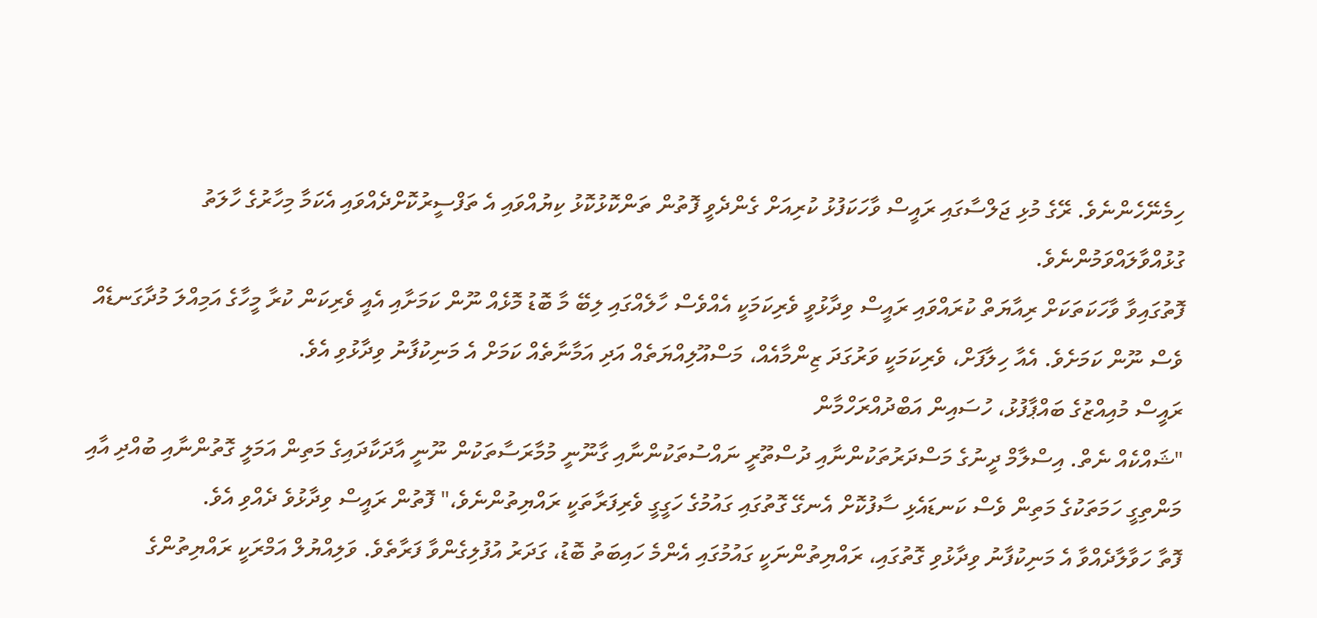ހިމެނޭހެންނެވެ. ރޭގެ މުޅި ޖަލްސާގައި ރައީސް ވާހަކަފުޅު ކުރިއަށް ގެންދެވީ ފޮތުން ތަންކޮޅުކޮޅު ކިޔުއްވައި އެ ތަފްސީރުކޮށްދެއްވައި އެކަމާ މިހާރުގެ ހާލަތު ގުޅުއްވާލައްވަމުންނެވެ.
ފޮތުގައިވާ ވާހަކަތަކަށް ރިއާޔަތް ކުރައްވައި ރައީސް ވިދާޅުވީ ވެރިކަމަކީ އެއްވެސް ހާލެއްގައި ލިބޭ މާ ބޮޑު މޮޅެއް ނޫން ކަމަށާއި އެއީ ވެރިކަން ކުރާ މީހާގެ އަމިއްލަ މުދާގަނޑެއް ވެސް ނޫން ކަމަށެވެ. އެއާ ހިލާފަށް، ވެރިކަމަކީ ވަރުގަދަ ޒިންމާއެއް، މަސްއޫލިއްޔަތެއް އަދި އަމާނާތެއް ކަމަށް އެ މަނިކުފާނު ވިދާޅުވި އެވެ.
ރައީސް މުއިއްޒުގެ ބައްޕާފުޅު، ހުސައިން އަބްދުއްރަހްމާން
"ޝައްކެއް ނެތް. އިސްލާމް ދީނުގެ މަސްދަރުތަކުންނާއި ދުސްތޫރީ ނައްސުތަކުންނާއި ގާނޫނީ މުމާރަސާތަކުން ނޫނީ އާދަކާދައިގެ މަތިން އަމަލީ ގޮތުންނާއި ބުއްދި އާއި މަންތިގީ ހަމަތަކުގެ މަތިން ވެސް ކަނޑައެޅި ސާފުކޮށް އެނގޭ ގޮތުގައި ގައުމުގެ ހަގީގީ ވެރިފަރާތަކީ ރައްޔިތުންނެވެ،" ފޮތުން ރައީސް ވިދާޅުވެ ދެއްވި އެވެ.
ފޮތާ ހަވާލާދެއްވާ އެ މަނިކުފާނު ވިދާޅުވި ގޮތުގައި، ރައްޔިތުންނަކީ ގައުމުގައި އެންމެ ހައިބަތު ބޮޑު، ގަދަރު އުފުލިގެންވާ ފަރާތެވެ. ވަލިއްޔުލް އަމްރަކީ ރައްޔިތުންގެ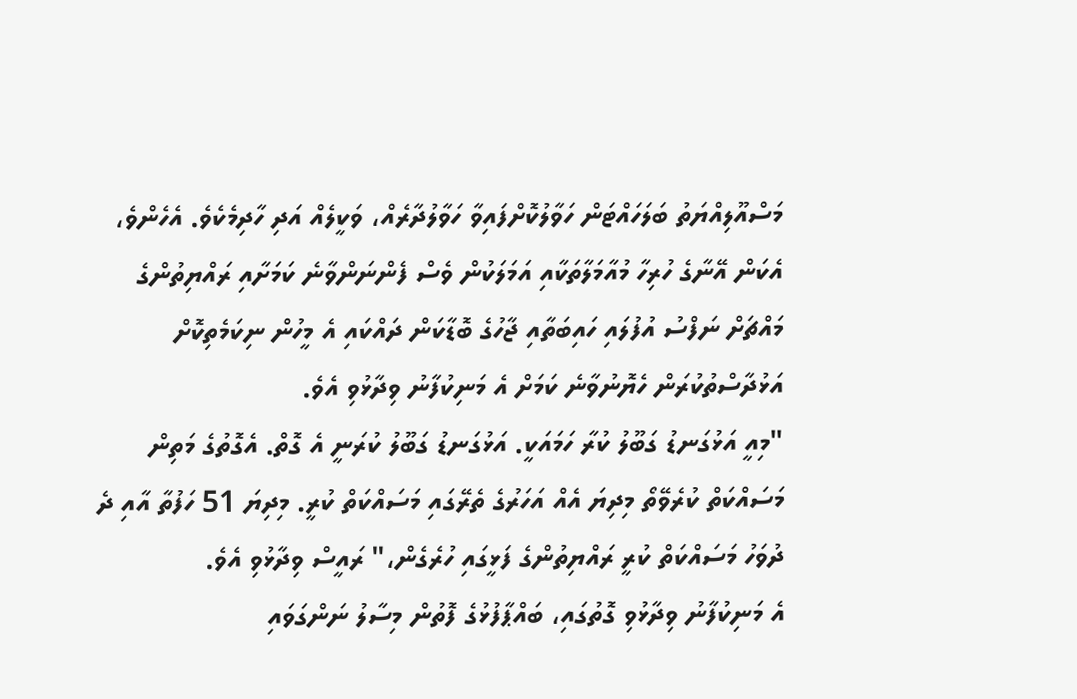މަސްއޫލިއްޔަތު ބަލަހައްޓަން ހަވާލުކޮށްފައިވާ ހަވާލުދާރެއް، ވަކީލެއް އަދި ހާދިމެކެވެ. އެހެންވެ، އެކަން އޭނާގެ ހުރިހާ މުއާމަލާތަކާއި އަމަލަކުން ވެސް ފެންނަންވާނެ ކަމަށާއި ރައްޔިތުންގެ މައްޗަށް ނަފްސު އުފުލައި ހައިބަތާއި ޖާހުގެ ބޮޑާކަން ދައްކައި އެ މީހުން ނިކަމެތިކޮށް އަޅުދާސްތުކުރަން ހެޔޮނުވާނެ ކަމަށް އެ މަނިކުފާނު ވިދާޅުވި އެވެ.
"މިއީ އަޅުގަނޑު ގަބޫލު ކުރާ ހަމައަކީ. އަޅުގަނޑު ގަބޫލު ކުރަނީ އެ ގޮތް. އެގޮތުގެ މަތިން މަސައްކަތް ކުރެވޭތޯ މިދިޔަ އެއް އަހަރުގެ ތެރޭގައި މަސައްކަތް ކުރީ. މިދިޔަ 51 ހަފުތާ އާއި ދެ ދުވަހު މަސައްކަތް ކުރީ ރައްޔިތުންގެ ފަޅީގައި ހުރެގެން،" ރައީސް ވިދާޅުވި އެވެ.
އެ މަނިކުފާނު ވިދާޅުވި ގޮތުގައި، ބައްޕާފުޅުގެ ފޮތުން މިސާލު ނަންގަވައި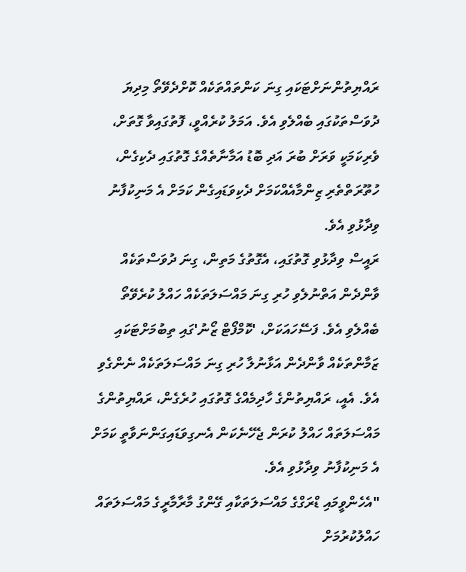ރައްޔިތުންނަށްޓަކައި ގިނަ ކަންތައްތަކެއް ކޮށްދެވޭތޯ މިދިޔަ ދުވަސްތަކުގައި ބެއްލެވި އެވެ. އަމަލު ކުރެއްވީ، ފޮތުގައިވާ ގޮތަށް، ވެރިކަމަކީ ވަރަށް ބުރަ އަދި ބޮޑު އަމާނާތެއްގެ ގޮތުގައި ދެކިގެން، ހުތޫރަތްތެރި ޒިންމާއެއްކަމަށް ދެކިވަޑައިގެން ކަމަށް އެ މަނިކުފާނު ވިދާޅުވި އެވެ.
ރައީސް ވިދާޅުވި ގޮތުގައި، އެގޮތުގެ މަތިން، ގިނަ ދުވަސްތަކެއް ވާންދެން އަތްނުލެވި ހުރި ގިނަ މައްސަލަތަކެއް ހައްލު ކުރެވޭތޯ ބެއްލެވި އެވެ. ފަސޭހައަކަށް، 'ކޮމްފޯޓް ޒޯނު'ގައި ތިބުމަށްޓަކައި ޒަމާންތަކެއް ވާންދެން އަޅާނުލާ ހުރި ގިނަ މައްސަލަތަކެއް ނެންގެވި އެވެ. އެއީ، ރައްޔިތުންގެ ހާދިމެއްގެ ގޮތުގައި ހުރެގެން، ރައްޔިތުންގެ މައްސަލަތައް ހައްލު ކުރަން ޖެހޭނެކަން އެނގިވަޑައިގަންނަވާތީ ކަމަށް އެ މަނިކުފާނު ވިދާޅުވި އެވެ.
"އެހެންވީމައި ޑްރަގްގެ މައްސަލަތަކާއި ގޭންގު މާރާމާރީގެ މައްސަލަތައް ހައްލުކުރުމަށް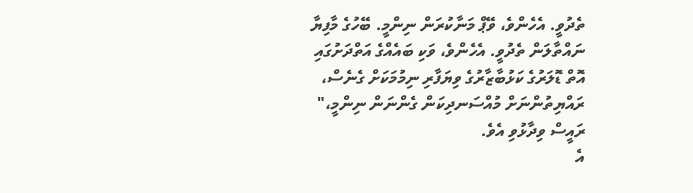ތެދުވީ. އެހެންވެ، ވޭޕް މަނާކުރަން ނިންމީ. ބޭހުގެ މާފިޔާ ނައްތާލަން ތެދުވީ. އެހެންވެ، ވަކި ބައެއްގެ އަތްދަށުގައި އޮތް ޑޮލަރުގެ ކަޅުބާޒާރުގެ ވިޔަފާރި ނިމުމަކަށް ގެނެސް، ރައްޔިތުންނަށް މުއްސަނދިކަން ގެންނަން ނިންމީ،" ރައީސް ވިދާޅުވި އެވެ.
އެ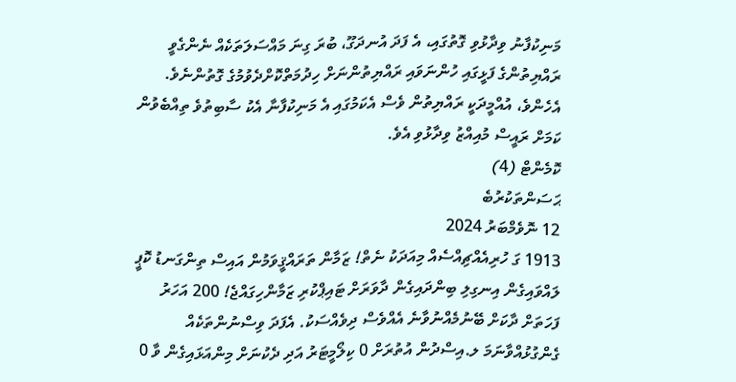މަނިކުފާނު ވިދާޅުވި ގޮތުގައި، އެ ފަދަ އުނދަގޫ، ބުރަ ގިނަ މައްސަލަތަކެއް ނެންގެވީ ރައްޔިތުންގެ ފަޅީގައި ހުންނަވައި ރައްޔިތުންނަށް ހިދުމަތްކޮށްދެވުމުގެ ގޮތުންނެވެ. އެހެންވެ، އުއްމީދަކީ ރައްޔިތުން ވެސް އެކަމުގައި އެ މަނިކުފާނާ އެކު ސާބިތުވެ ތިއްބެވުން ކަމަށް ރައީސް މުއިއްޒު ވިދާޅުވި އެވެ.
ކޮމެންޓް (4)
ޙަސަންތަކުރުބެ
12 ނޮވެމްބަރު 2024
1913 ގަ ހުރިއެއްޗިއްސެއް މިއަދަކު ނެތް! ޒަމާން ތަރައްޤީވަމުން އައިސް ތިންގަނޑު ކޮޕީ ލައްވައިގެން އިނގިލި ބިންދައިގެން ދާވަރަށް ޓައިޕްކުރި ޒަމާންހިގައްޖެ! 200 އަހަރު ފަހަތަށް ދާކަށް ބޭނުމެއްނުވާނެ އެއްވެސް ދިވެއްސަކު. އެފަދަ ވިސްނުންތަކެއް ގެންގުޅުއްވާނަމަ ލ.އިސްދުން އުތުރަށް 0 ކިލޯމީޓަރު އަދި ދެކުނަށް މިންއަޅައިގެން ވާ 0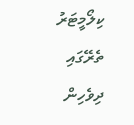ކިލޯމީޓަރު ތެރޭގައި ދިވެހިން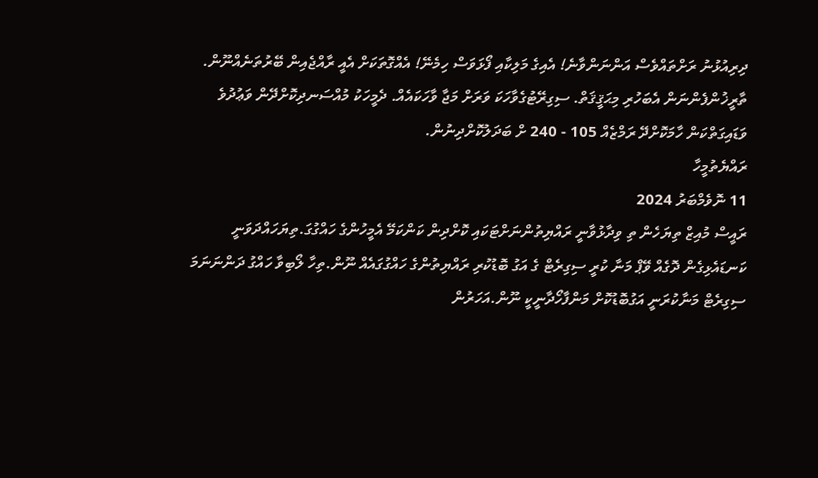ދިރިއުޅުނު ރަށްތައްވެސް އަންނަންވާނެ! އެއިގެ މަލިކާއި ފޯޅަވަސް ހިމެނޭ! އެއްގޮތަކަށް އެއީ ރާއްޖެއިން ބޭރުތަނެއްނޫން. ތާރީޚުންފެންނަން އެބަހުރި މިޙަޤީޤަތް. ސިގިރޭޓުގެވާހަކަ ވަރަށް މަޖާ ވާހަކައެއް. ދެމީހަކު މުއްސަނދިކޮށްދޭން ވަޢުދުވެ ވަޑައިގަތްކަން ހާމަކޮށްދޭ ރަމްޒެއް 105 - 240 ށް ބަދަލުކޮށްދިނުން.
ރައްޔެތުމީހާ
11 ނޮވެމްބަރު 2024
ރައީސް މުއިޒް ތިޔަހެން ތި ވިދާޅުވާނީ ރައްޔިތުންނަށްޓަކައި ކޮށްދިން ކަންކަމޭ އެމީހުންގެ ހައްގުގަ.ތިޔަހައްދަވަނީ ކަނޑައެޅިގެން ދޮގެއް ވޭޕް މަނާ ކުރީ ސިގިރެޓް ގެ އަގު ބޮޑުކުރި ރައްޔިތުންގެ ހައްގުގައެއް ނޫން.ތިހާ ލޯބިވާ ހައްގު ދަންނަނަމަ ސިގިރެޓް މަނާކުރަނީ އަގުބޮޑުކޮށް މަންފާހޯދާނީކީ ނޫން.އަހަރުން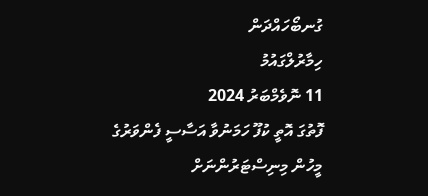ގުނބޯހައްދަން
ހިމާރުލްގައުމު
11 ނޮވެމްބަރު 2024
ފޮތުގަ އޮތީ ކުފޫ ހަމަނުވާ އަސާސީ ފެންވަރުގެ މީހުން މިނިސްޓަރުންނަށް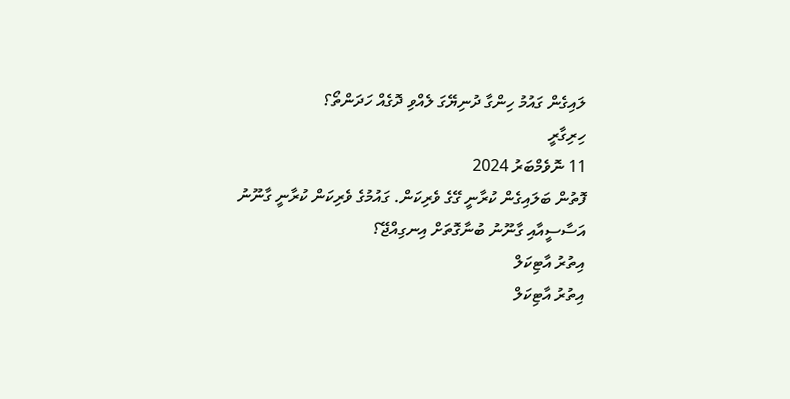ލައިގެން ގައުމު ހިންގާ ދުނިޔޭގަ ލެއްވި ދޮގެއް ހަދަންތޯ؟
ހިރިގާރީ
11 ނޮވެމްބަރު 2024
ފޮތުން ބަލައިގެން ކުރާނީ ގޭގެ ވެރިކަން. ގައުމުގެ ވެރިކަން ކުރާނީ ގާނޫނު އަސާސީއާއި ގާނޫނު ބުނާގޮތަށް އިނގިއްޖޭ؟
އިތުރު އާޓިކަލް
އިތުރު އާޓިކަލް